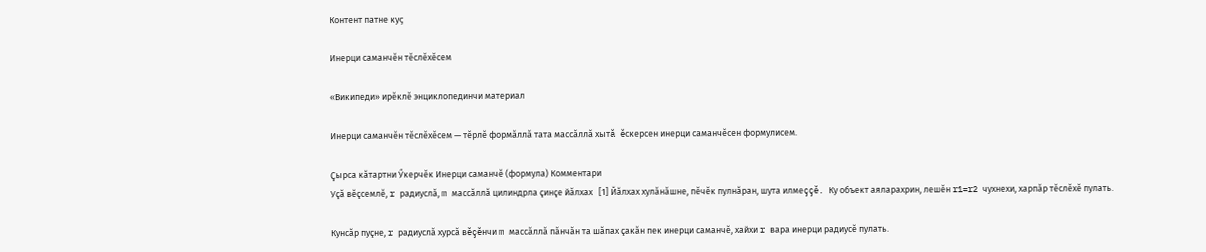Контент патне куҫ

Инерци саманчĕн тĕслĕхĕсем

«Википеди» ирĕклĕ энциклопединчи материал

Инерци саманчĕн тĕслĕхĕсем — тĕрлĕ формăллă тата массăллă хытă ĕскерсен инерци саманчĕсен формулисем.

Çырса кăтартни Ӳкерчĕк Инерци саманчĕ (формула) Комментари
Уçă вĕçсемлĕ, r радиуслă, m массăллă цилиндрла çинçе йăлхах   [1] Йăлхах хулăнăшне, пĕчĕк пулнăран, шута илмеççĕ. Ку объект аяларахрин, лешĕн r1=r2 чухнехи, харпăр тĕслĕхĕ пулать.

Кунсăр пуçне, r радиуслă хурсă вĕçĕнчи m массăллă пăнчăн та шăпах çакăн пек инерци саманчĕ, хайхи r вара инерци радиусĕ пулать.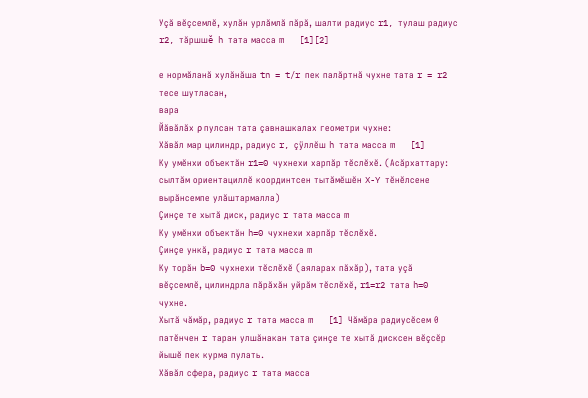Уçă вĕçсемлĕ, хулăн урлăмлă пăрă, шалти радиус r1, тулаш радиус r2, тăршшĕ h тата масса m   [1][2]

е нормăланă хулăнăша tn = t/r пек палăртнă чухне тата r = r2 тесе шутласан,
вара
Йăвăлăх ρ пулсан тата çавнашкалах геометри чухне:
Хăвăл мар цилиндр, радиус r, çÿллĕш h тата масса m   [1]
Ку умĕнхи объектăн r1=0 чухнехи харпăр тĕслĕхĕ. (Асăрхаттару: сылтăм ориентациллĕ координтсен тытăмĕшĕн X-Y тĕнĕлсене вырăнсемпе улăштармалла)
Çинçе те хытă диск, радиус r тата масса m
Ку умĕнхи объектăн h=0 чухнехи харпăр тĕслĕхĕ.
Çинçе ункă, радиус r тата масса m
Ку торăн b=0 чухнехи тĕслĕхĕ (аяларах пăхăр), тата уçă вĕçсемлĕ, цилиндрла пăрăхăн уйрăм тĕслĕхĕ, r1=r2 тата h=0 чухне.
Хытă чăмăр, радиус r тата масса m   [1] Чăмăра радиусĕсем 0 патĕнчен r таран улшăнакан тата çинçе те хытă дисксен вĕçсĕр йышĕ пек курма пулать.
Хăвăл сфера, радиус r тата масса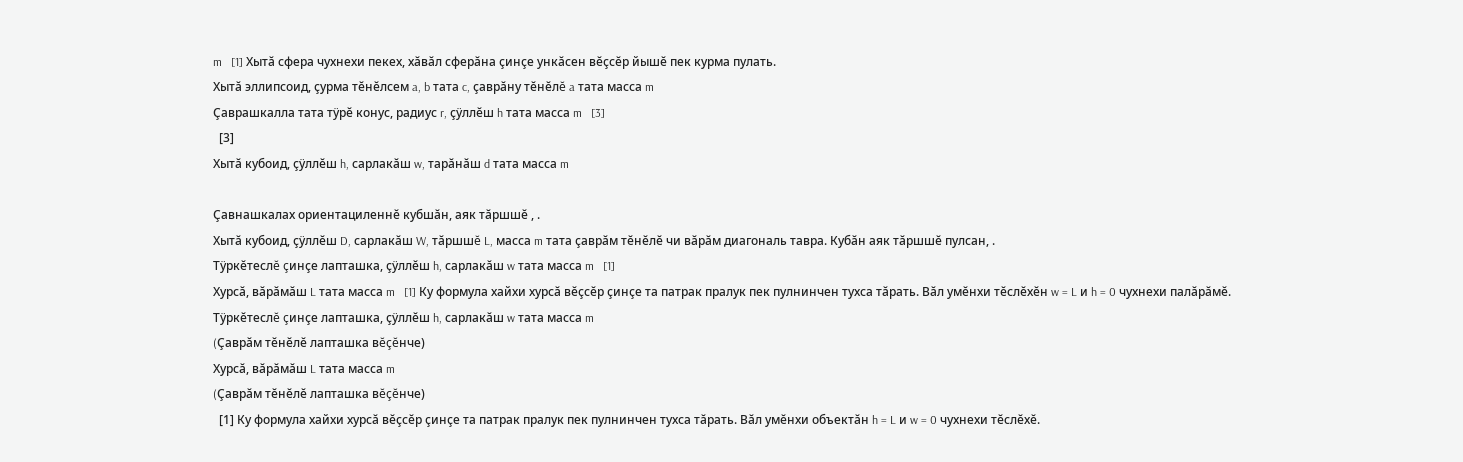m   [1] Хытă сфера чухнехи пекех, хăвăл сферăна çинçе ункăсен вĕçсĕр йышĕ пек курма пулать.
Хытă эллипсоид, çурма тĕнĕлсем a, b тата c, çаврăну тĕнĕлĕ a тата масса m
Çаврашкалла тата тÿрĕ конус, радиус r, çÿллĕш h тата масса m   [3]
  [3]
Хытă кубоид, çÿллĕш h, сарлакăш w, тарăнăш d тата масса m

Çавнашкалах ориентациленнĕ кубшăн, аяк тăршшĕ , .
Хытă кубоид, çÿллĕш D, сарлакăш W, тăршшĕ L, масса m тата çаврăм тĕнĕлĕ чи вăрăм диагональ тавра. Кубăн аяк тăршшĕ пулсан, .
Тÿркĕтеслĕ çинçе лапташка, çÿллĕш h, сарлакăш w тата масса m   [1]
Хурсă, вăрăмăш L тата масса m   [1] Ку формула хайхи хурсă вĕçсĕр çинçе та патрак пралук пек пулнинчен тухса тăрать. Вăл умĕнхи тĕслĕхĕн w = L и h = 0 чухнехи палăрăмĕ.
Тÿркĕтеслĕ çинçе лапташка, çÿллĕш h, сарлакăш w тата масса m
(Çаврăм тĕнĕлĕ лапташка вĕçĕнче)
Хурсă, вăрăмăш L тата масса m
(Çаврăм тĕнĕлĕ лапташка вĕçĕнче)
  [1] Ку формула хайхи хурсă вĕçсĕр çинçе та патрак пралук пек пулнинчен тухса тăрать. Вăл умĕнхи объектăн h = L и w = 0 чухнехи тĕслĕхĕ.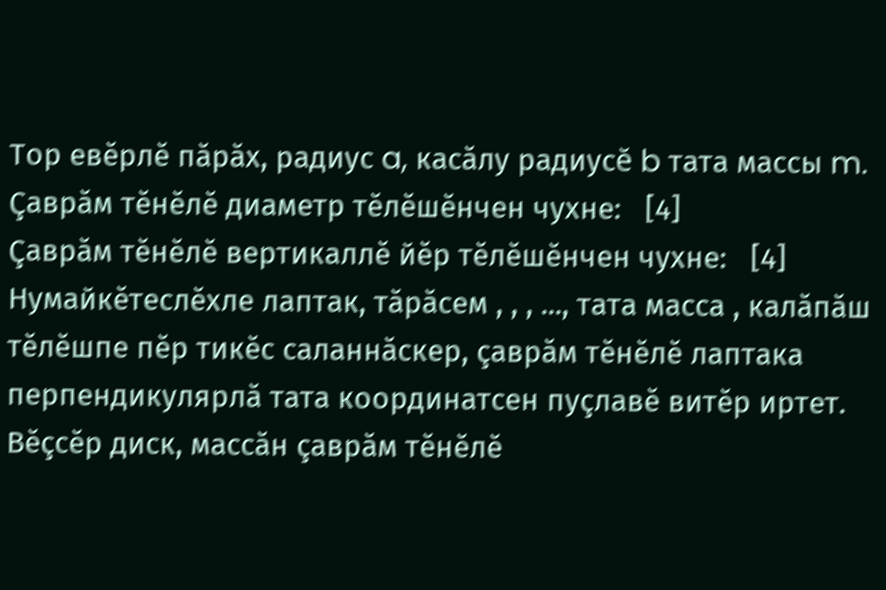Тор евĕрлĕ пăрăх, радиус a, касăлу радиусĕ b тата массы m. Çаврăм тĕнĕлĕ диаметр тĕлĕшĕнчен чухне:   [4]
Çаврăм тĕнĕлĕ вертикаллĕ йĕр тĕлĕшĕнчен чухне:   [4]
Нумайкĕтеслĕхле лаптак, тăрăсем , , , ..., тата масса , калăпăш тĕлĕшпе пĕр тикĕс саланнăскер, çаврăм тĕнĕлĕ лаптака перпендикулярлă тата координатсен пуçлавĕ витĕр иртет.
Вĕçсĕр диск, массăн çаврăм тĕнĕлĕ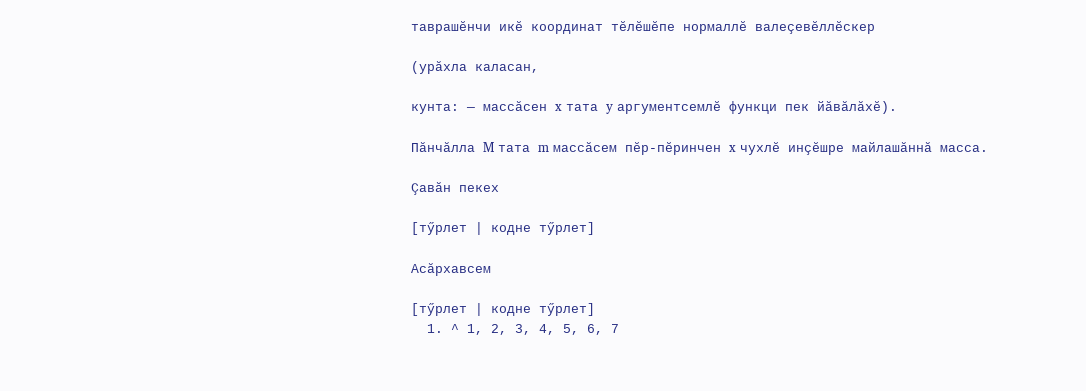таврашĕнчи икĕ координат тĕлĕшĕпе нормаллĕ валеçевĕллĕскер

(урăхла каласан,

кунта: — массăсен x тата y аргументсемлĕ функци пек йăвăлăхĕ).

Пăнчăлла M тата m массăсем пĕр-пĕринчен x чухлĕ инçĕшре майлашăннă масса.

Çавăн пекех

[тӳрлет | кодне тӳрлет]

Асăрхавсем

[тӳрлет | кодне тӳрлет]
  1. ^ 1, 2, 3, 4, 5, 6, 7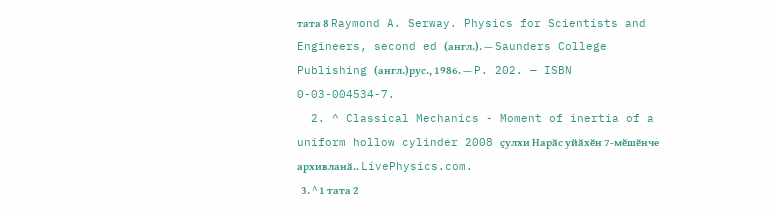тата 8 Raymond A. Serway. Physics for Scientists and Engineers, second ed (англ.). — Saunders College Publishing (англ.)рус., 1986. — P. 202. — ISBN 0-03-004534-7.
  2. ^ Classical Mechanics - Moment of inertia of a uniform hollow cylinder 2008 ҫулхи Нарӑс уйӑхӗн 7-мӗшӗнче архивланӑ.. LivePhysics.com.
  3. ^ 1 тата 2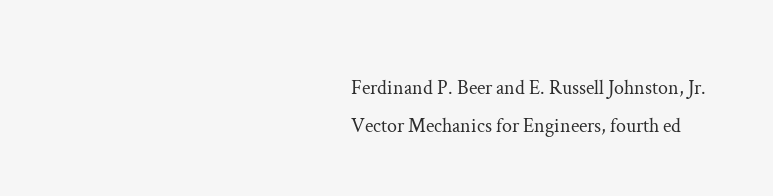Ferdinand P. Beer and E. Russell Johnston, Jr. Vector Mechanics for Engineers, fourth ed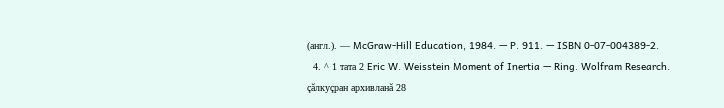(англ.). — McGraw-Hill Education, 1984. — P. 911. — ISBN 0-07-004389-2.
  4. ^ 1 тата 2 Eric W. Weisstein Moment of Inertia — Ring. Wolfram Research. çăлкуçран архивланă 28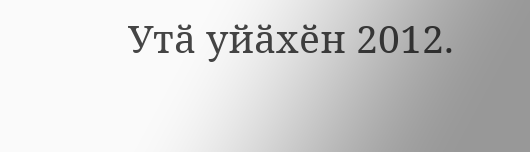Утӑ уйӑхӗн 2012.